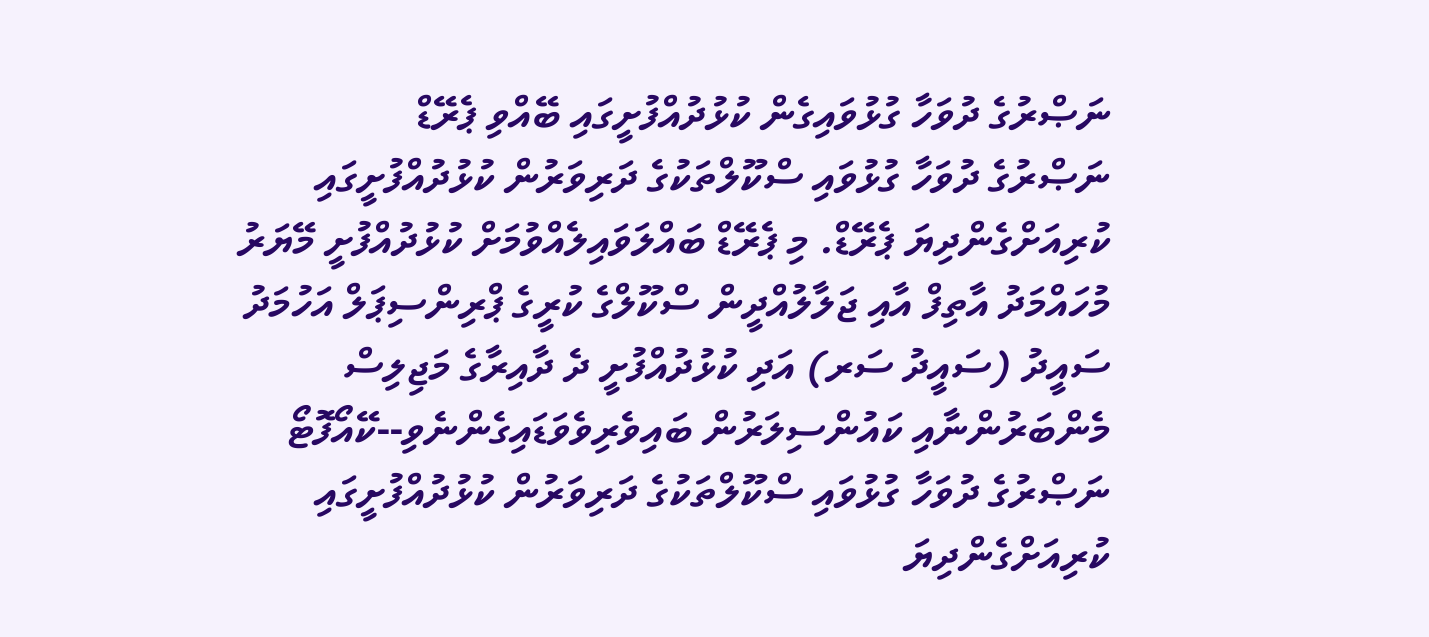ނަޞްރުގެ ދުވަހާ ގުޅުވައިގެން ކުޅުދުއްފުށީގައި ބޭއްވި ޕެރޭޑް
ނަޞްރުގެ ދުވަހާ ގުޅުވައި ސްކޫލްތަކުގެ ދަރިވަރުން ކުޅުދުއްފުށީގައި ކުރިއަށްގެންދިޔަ ޕެރޭޑް. މި ޕެރޭޑް ބައްލަވައިލެއްވުމަށް ކުޅުދުއްފުށީ މޭޔަރު މުހައްމަދު އާތިފް އާއި ޖަލާލުއްދީން ސްކޫލްގެ ކުރީގެ ޕްރިންސިޕަލް އަހުމަދު ސައީދު (ސައީދު ސަރ) އަދި ކުޅުދުއްފުށީ ދެ ދާއިރާގެ މަޖިލިސް މެންބަރުންނާއި ކައުންސިލަރުން ބައިވެރިވެވަޑައިގެންނެވި--ކޭއޯފޮޓޯ
ނަޞްރުގެ ދުވަހާ ގުޅުވައި ސްކޫލްތަކުގެ ދަރިވަރުން ކުޅުދުއްފުށީގައި ކުރިއަށްގެންދިޔަ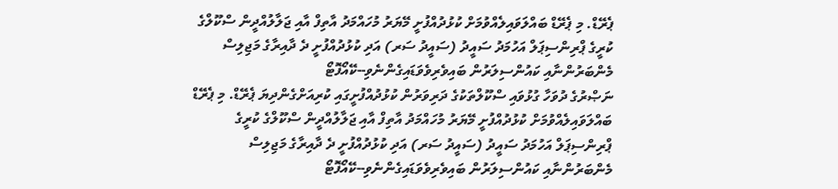ޕެރޭޑް. މި ޕެރޭޑް ބައްލަވައިލެއްވުމަށް ކުޅުދުއްފުށީ މޭޔަރު މުހައްމަދު އާތިފް އާއި ޖަލާލުއްދީން ސްކޫލްގެ ކުރީގެ ޕްރިންސިޕަލް އަހުމަދު ސައީދު (ސައީދު ސަރ) އަދި ކުޅުދުއްފުށީ ދެ ދާއިރާގެ މަޖިލިސް މެންބަރުންނާއި ކައުންސިލަރުން ބައިވެރިވެވަޑައިގެންނެވި--ކޭއޯފޮޓޯ
ނަޞްރުގެ ދުވަހާ ގުޅުވައި ސްކޫލްތަކުގެ ދަރިވަރުން ކުޅުދުއްފުށީގައި ކުރިއަށްގެންދިޔަ ޕެރޭޑް. މި ޕެރޭޑް ބައްލަވައިލެއްވުމަށް ކުޅުދުއްފުށީ މޭޔަރު މުހައްމަދު އާތިފް އާއި ޖަލާލުއްދީން ސްކޫލްގެ ކުރީގެ ޕްރިންސިޕަލް އަހުމަދު ސައީދު (ސައީދު ސަރ) އަދި ކުޅުދުއްފުށީ ދެ ދާއިރާގެ މަޖިލިސް މެންބަރުންނާއި ކައުންސިލަރުން ބައިވެރިވެވަޑައިގެންނެވި--ކޭއޯފޮޓޯ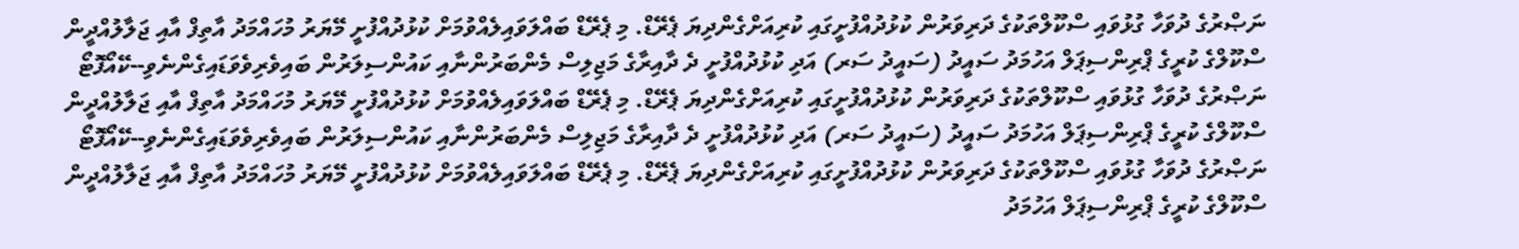ނަޞްރުގެ ދުވަހާ ގުޅުވައި ސްކޫލްތަކުގެ ދަރިވަރުން ކުޅުދުއްފުށީގައި ކުރިއަށްގެންދިޔަ ޕެރޭޑް. މި ޕެރޭޑް ބައްލަވައިލެއްވުމަށް ކުޅުދުއްފުށީ މޭޔަރު މުހައްމަދު އާތިފް އާއި ޖަލާލުއްދީން ސްކޫލްގެ ކުރީގެ ޕްރިންސިޕަލް އަހުމަދު ސައީދު (ސައީދު ސަރ) އަދި ކުޅުދުއްފުށީ ދެ ދާއިރާގެ މަޖިލިސް މެންބަރުންނާއި ކައުންސިލަރުން ބައިވެރިވެވަޑައިގެންނެވި--ކޭއޯފޮޓޯ
ނަޞްރުގެ ދުވަހާ ގުޅުވައި ސްކޫލްތަކުގެ ދަރިވަރުން ކުޅުދުއްފުށީގައި ކުރިއަށްގެންދިޔަ ޕެރޭޑް. މި ޕެރޭޑް ބައްލަވައިލެއްވުމަށް ކުޅުދުއްފުށީ މޭޔަރު މުހައްމަދު އާތިފް އާއި ޖަލާލުއްދީން ސްކޫލްގެ ކުރީގެ ޕްރިންސިޕަލް އަހުމަދު ސައީދު (ސައީދު ސަރ) އަދި ކުޅުދުއްފުށީ ދެ ދާއިރާގެ މަޖިލިސް މެންބަރުންނާއި ކައުންސިލަރުން ބައިވެރިވެވަޑައިގެންނެވި--ކޭއޯފޮޓޯ
ނަޞްރުގެ ދުވަހާ ގުޅުވައި ސްކޫލްތަކުގެ ދަރިވަރުން ކުޅުދުއްފުށީގައި ކުރިއަށްގެންދިޔަ ޕެރޭޑް. މި ޕެރޭޑް ބައްލަވައިލެއްވުމަށް ކުޅުދުއްފުށީ މޭޔަރު މުހައްމަދު އާތިފް އާއި ޖަލާލުއްދީން ސްކޫލްގެ ކުރީގެ ޕްރިންސިޕަލް އަހުމަދު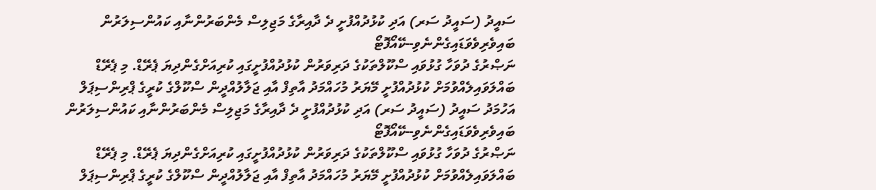ސައީދު (ސައީދު ސަރ) އަދި ކުޅުދުއްފުށީ ދެ ދާއިރާގެ މަޖިލިސް މެންބަރުންނާއި ކައުންސިލަރުން ބައިވެރިވެވަޑައިގެންނެވި--ކޭއޯފޮޓޯ
ނަޞްރުގެ ދުވަހާ ގުޅުވައި ސްކޫލްތަކުގެ ދަރިވަރުން ކުޅުދުއްފުށީގައި ކުރިއަށްގެންދިޔަ ޕެރޭޑް. މި ޕެރޭޑް ބައްލަވައިލެއްވުމަށް ކުޅުދުއްފުށީ މޭޔަރު މުހައްމަދު އާތިފް އާއި ޖަލާލުއްދީން ސްކޫލްގެ ކުރީގެ ޕްރިންސިޕަލް އަހުމަދު ސައީދު (ސައީދު ސަރ) އަދި ކުޅުދުއްފުށީ ދެ ދާއިރާގެ މަޖިލިސް މެންބަރުންނާއި ކައުންސިލަރުން ބައިވެރިވެވަޑައިގެންނެވި--ކޭއޯފޮޓޯ
ނަޞްރުގެ ދުވަހާ ގުޅުވައި ސްކޫލްތަކުގެ ދަރިވަރުން ކުޅުދުއްފުށީގައި ކުރިއަށްގެންދިޔަ ޕެރޭޑް. މި ޕެރޭޑް ބައްލަވައިލެއްވުމަށް ކުޅުދުއްފުށީ މޭޔަރު މުހައްމަދު އާތިފް އާއި ޖަލާލުއްދީން ސްކޫލްގެ ކުރީގެ ޕްރިންސިޕަލް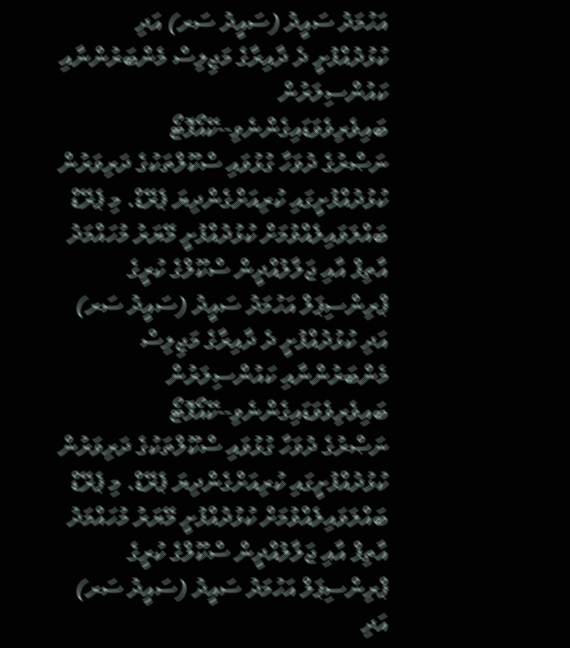އަހުމަދު ސައީދު (ސައީދު ސަރ) އަދި ކުޅުދުއްފުށީ ދެ ދާއިރާގެ މަޖިލިސް މެންބަރުންނާއި ކައުންސިލަރުން ބައިވެރިވެވަޑައިގެންނެވި--ކޭއޯފޮޓޯ
ނަޞްރުގެ ދުވަހާ ގުޅުވައި ސްކޫލްތަކުގެ ދަރިވަރުން ކުޅުދުއްފުށީގައި ކުރިއަށްގެންދިޔަ ޕެރޭޑް. މި ޕެރޭޑް ބައްލަވައިލެއްވުމަށް ކުޅުދުއްފުށީ މޭޔަރު މުހައްމަދު އާތިފް އާއި ޖަލާލުއްދީން ސްކޫލްގެ ކުރީގެ ޕްރިންސިޕަލް އަހުމަދު ސައީދު (ސައީދު ސަރ) އަދި ކުޅުދުއްފުށީ ދެ ދާއިރާގެ މަޖިލިސް މެންބަރުންނާއި ކައުންސިލަރުން ބައިވެރިވެވަޑައިގެންނެވި--ކޭއޯފޮޓޯ
ނަޞްރުގެ ދުވަހާ ގުޅުވައި ސްކޫލްތަކުގެ ދަރިވަރުން ކުޅުދުއްފުށީގައި ކުރިއަށްގެންދިޔަ ޕެރޭޑް. މި ޕެރޭޑް ބައްލަވައިލެއްވުމަށް ކުޅުދުއްފުށީ މޭޔަރު މުހައްމަދު އާތިފް އާއި ޖަލާލުއްދީން ސްކޫލްގެ ކުރީގެ ޕްރިންސިޕަލް އަހުމަދު ސައީދު (ސައީދު ސަރ) އަދި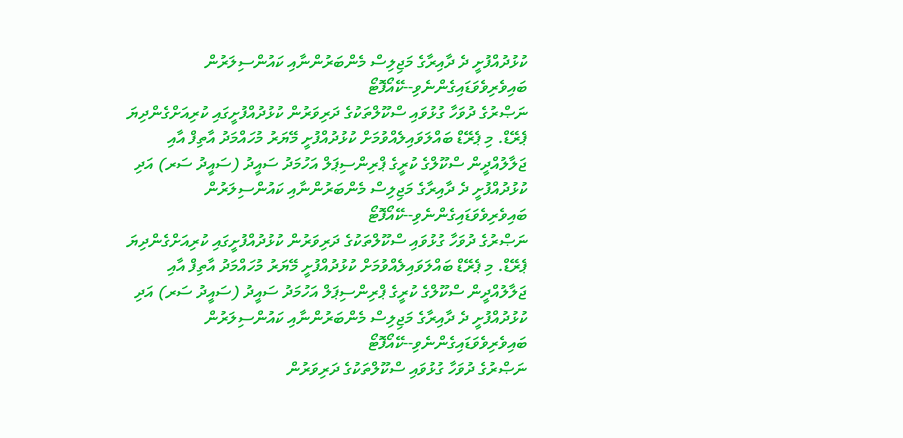ކުޅުދުއްފުށީ ދެ ދާއިރާގެ މަޖިލިސް މެންބަރުންނާއި ކައުންސިލަރުން ބައިވެރިވެވަޑައިގެންނެވި--ކޭއޯފޮޓޯ
ނަޞްރުގެ ދުވަހާ ގުޅުވައި ސްކޫލްތަކުގެ ދަރިވަރުން ކުޅުދުއްފުށީގައި ކުރިއަށްގެންދިޔަ ޕެރޭޑް. މި ޕެރޭޑް ބައްލަވައިލެއްވުމަށް ކުޅުދުއްފުށީ މޭޔަރު މުހައްމަދު އާތިފް އާއި ޖަލާލުއްދީން ސްކޫލްގެ ކުރީގެ ޕްރިންސިޕަލް އަހުމަދު ސައީދު (ސައީދު ސަރ) އަދި ކުޅުދުއްފުށީ ދެ ދާއިރާގެ މަޖިލިސް މެންބަރުންނާއި ކައުންސިލަރުން ބައިވެރިވެވަޑައިގެންނެވި--ކޭއޯފޮޓޯ
ނަޞްރުގެ ދުވަހާ ގުޅުވައި ސްކޫލްތަކުގެ ދަރިވަރުން ކުޅުދުއްފުށީގައި ކުރިއަށްގެންދިޔަ ޕެރޭޑް. މި ޕެރޭޑް ބައްލަވައިލެއްވުމަށް ކުޅުދުއްފުށީ މޭޔަރު މުހައްމަދު އާތިފް އާއި ޖަލާލުއްދީން ސްކޫލްގެ ކުރީގެ ޕްރިންސިޕަލް އަހުމަދު ސައީދު (ސައީދު ސަރ) އަދި ކުޅުދުއްފުށީ ދެ ދާއިރާގެ މަޖިލިސް މެންބަރުންނާއި ކައުންސިލަރުން ބައިވެރިވެވަޑައިގެންނެވި--ކޭއޯފޮޓޯ
ނަޞްރުގެ ދުވަހާ ގުޅުވައި ސްކޫލްތަކުގެ ދަރިވަރުން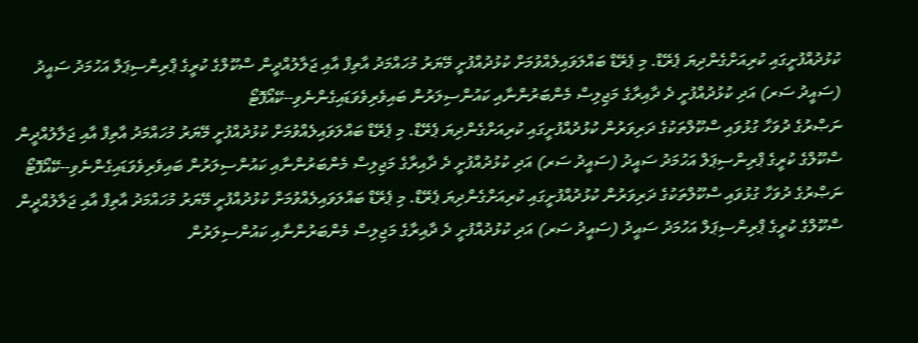ކުޅުދުއްފުށީގައި ކުރިއަށްގެންދިޔަ ޕެރޭޑް. މި ޕެރޭޑް ބައްލަވައިލެއްވުމަށް ކުޅުދުއްފުށީ މޭޔަރު މުހައްމަދު އާތިފް އާއި ޖަލާލުއްދީން ސްކޫލްގެ ކުރީގެ ޕްރިންސިޕަލް އަހުމަދު ސައީދު (ސައީދު ސަރ) އަދި ކުޅުދުއްފުށީ ދެ ދާއިރާގެ މަޖިލިސް މެންބަރުންނާއި ކައުންސިލަރުން ބައިވެރިވެވަޑައިގެންނެވި--ކޭއޯފޮޓޯ
ނަޞްރުގެ ދުވަހާ ގުޅުވައި ސްކޫލްތަކުގެ ދަރިވަރުން ކުޅުދުއްފުށީގައި ކުރިއަށްގެންދިޔަ ޕެރޭޑް. މި ޕެރޭޑް ބައްލަވައިލެއްވުމަށް ކުޅުދުއްފުށީ މޭޔަރު މުހައްމަދު އާތިފް އާއި ޖަލާލުއްދީން ސްކޫލްގެ ކުރީގެ ޕްރިންސިޕަލް އަހުމަދު ސައީދު (ސައީދު ސަރ) އަދި ކުޅުދުއްފުށީ ދެ ދާއިރާގެ މަޖިލިސް މެންބަރުންނާއި ކައުންސިލަރުން ބައިވެރިވެވަޑައިގެންނެވި--ކޭއޯފޮޓޯ
ނަޞްރުގެ ދުވަހާ ގުޅުވައި ސްކޫލްތަކުގެ ދަރިވަރުން ކުޅުދުއްފުށީގައި ކުރިއަށްގެންދިޔަ ޕެރޭޑް. މި ޕެރޭޑް ބައްލަވައިލެއްވުމަށް ކުޅުދުއްފުށީ މޭޔަރު މުހައްމަދު އާތިފް އާއި ޖަލާލުއްދީން ސްކޫލްގެ ކުރީގެ ޕްރިންސިޕަލް އަހުމަދު ސައީދު (ސައީދު ސަރ) އަދި ކުޅުދުއްފުށީ ދެ ދާއިރާގެ މަޖިލިސް މެންބަރުންނާއި ކައުންސިލަރުން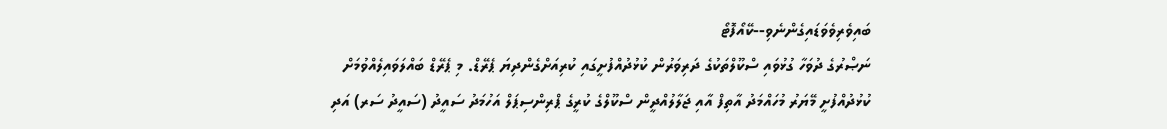ބައިވެރިވެވަޑައިގެންނެވި--ކޭއޯފޮޓޯ
ނަޞްރުގެ ދުވަހާ ގުޅުވައި ސްކޫލްތަކުގެ ދަރިވަރުން ކުޅުދުއްފުށީގައި ކުރިއަށްގެންދިޔަ ޕެރޭޑް. މި ޕެރޭޑް ބައްލަވައިލެއްވުމަށް ކުޅުދުއްފުށީ މޭޔަރު މުހައްމަދު އާތިފް އާއި ޖަލާލުއްދީން ސްކޫލްގެ ކުރީގެ ޕްރިންސިޕަލް އަހުމަދު ސައީދު (ސައީދު ސަރ) އަދި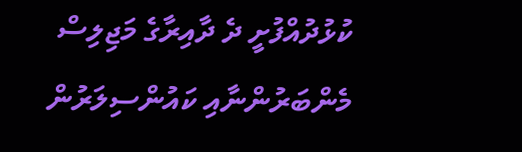ކުޅުދުއްފުށީ ދެ ދާއިރާގެ މަޖިލިސް މެންބަރުންނާއި ކައުންސިލަރުން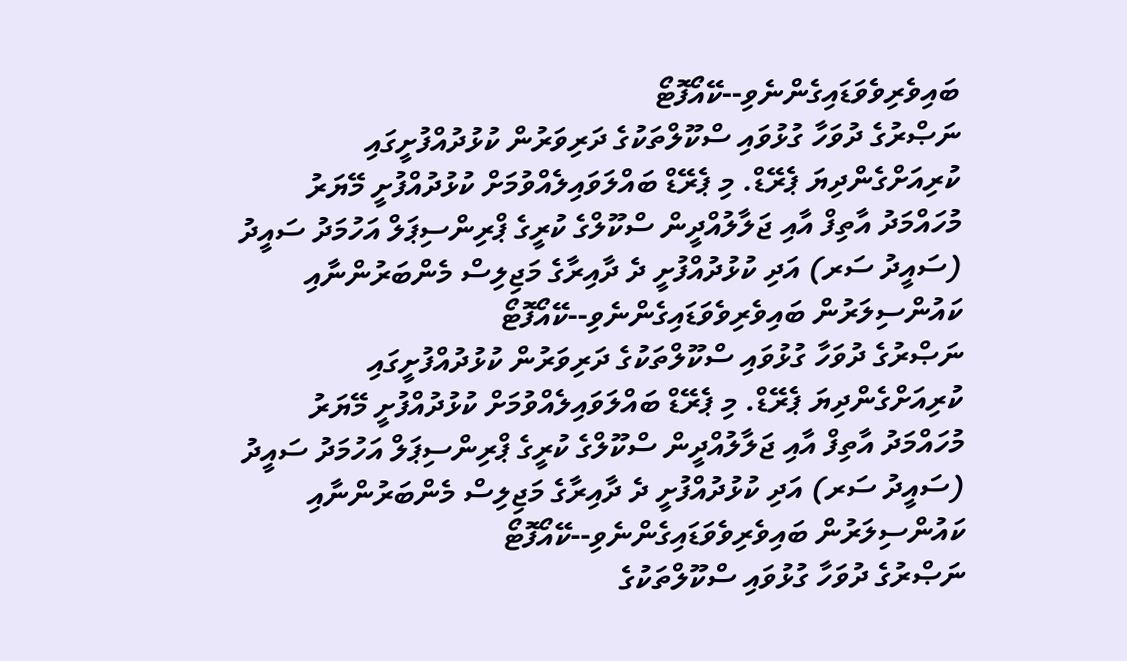ބައިވެރިވެވަޑައިގެންނެވި--ކޭއޯފޮޓޯ
ނަޞްރުގެ ދުވަހާ ގުޅުވައި ސްކޫލްތަކުގެ ދަރިވަރުން ކުޅުދުއްފުށީގައި ކުރިއަށްގެންދިޔަ ޕެރޭޑް. މި ޕެރޭޑް ބައްލަވައިލެއްވުމަށް ކުޅުދުއްފުށީ މޭޔަރު މުހައްމަދު އާތިފް އާއި ޖަލާލުއްދީން ސްކޫލްގެ ކުރީގެ ޕްރިންސިޕަލް އަހުމަދު ސައީދު (ސައީދު ސަރ) އަދި ކުޅުދުއްފުށީ ދެ ދާއިރާގެ މަޖިލިސް މެންބަރުންނާއި ކައުންސިލަރުން ބައިވެރިވެވަޑައިގެންނެވި--ކޭއޯފޮޓޯ
ނަޞްރުގެ ދުވަހާ ގުޅުވައި ސްކޫލްތަކުގެ ދަރިވަރުން ކުޅުދުއްފުށީގައި ކުރިއަށްގެންދިޔަ ޕެރޭޑް. މި ޕެރޭޑް ބައްލަވައިލެއްވުމަށް ކުޅުދުއްފުށީ މޭޔަރު މުހައްމަދު އާތިފް އާއި ޖަލާލުއްދީން ސްކޫލްގެ ކުރީގެ ޕްރިންސިޕަލް އަހުމަދު ސައީދު (ސައީދު ސަރ) އަދި ކުޅުދުއްފުށީ ދެ ދާއިރާގެ މަޖިލިސް މެންބަރުންނާއި ކައުންސިލަރުން ބައިވެރިވެވަޑައިގެންނެވި--ކޭއޯފޮޓޯ
ނަޞްރުގެ ދުވަހާ ގުޅުވައި ސްކޫލްތަކުގެ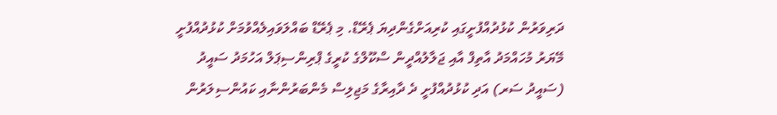ދަރިވަރުން ކުޅުދުއްފުށީގައި ކުރިއަށްގެންދިޔަ ޕެރޭޑް. މި ޕެރޭޑް ބައްލަވައިލެއްވުމަށް ކުޅުދުއްފުށީ މޭޔަރު މުހައްމަދު އާތިފް އާއި ޖަލާލުއްދީން ސްކޫލްގެ ކުރީގެ ޕްރިންސިޕަލް އަހުމަދު ސައީދު (ސައީދު ސަރ) އަދި ކުޅުދުއްފުށީ ދެ ދާއިރާގެ މަޖިލިސް މެންބަރުންނާއި ކައުންސިލަރުން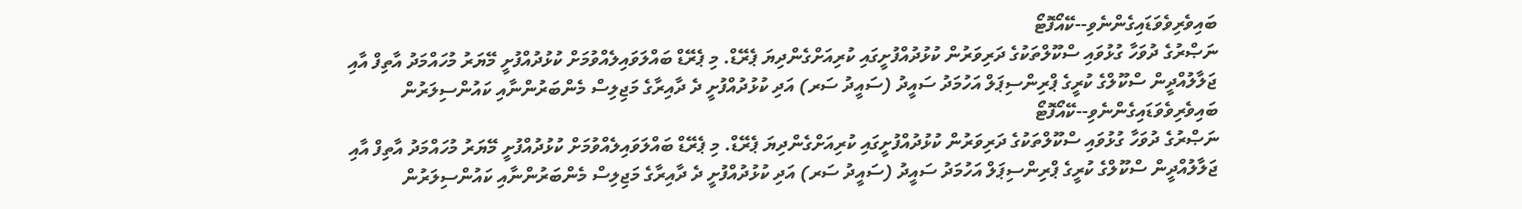ބައިވެރިވެވަޑައިގެންނެވި--ކޭއޯފޮޓޯ
ނަޞްރުގެ ދުވަހާ ގުޅުވައި ސްކޫލްތަކުގެ ދަރިވަރުން ކުޅުދުއްފުށީގައި ކުރިއަށްގެންދިޔަ ޕެރޭޑް. މި ޕެރޭޑް ބައްލަވައިލެއްވުމަށް ކުޅުދުއްފުށީ މޭޔަރު މުހައްމަދު އާތިފް އާއި ޖަލާލުއްދީން ސްކޫލްގެ ކުރީގެ ޕްރިންސިޕަލް އަހުމަދު ސައީދު (ސައީދު ސަރ) އަދި ކުޅުދުއްފުށީ ދެ ދާއިރާގެ މަޖިލިސް މެންބަރުންނާއި ކައުންސިލަރުން ބައިވެރިވެވަޑައިގެންނެވި--ކޭއޯފޮޓޯ
ނަޞްރުގެ ދުވަހާ ގުޅުވައި ސްކޫލްތަކުގެ ދަރިވަރުން ކުޅުދުއްފުށީގައި ކުރިއަށްގެންދިޔަ ޕެރޭޑް. މި ޕެރޭޑް ބައްލަވައިލެއްވުމަށް ކުޅުދުއްފުށީ މޭޔަރު މުހައްމަދު އާތިފް އާއި ޖަލާލުއްދީން ސްކޫލްގެ ކުރީގެ ޕްރިންސިޕަލް އަހުމަދު ސައީދު (ސައީދު ސަރ) އަދި ކުޅުދުއްފުށީ ދެ ދާއިރާގެ މަޖިލިސް މެންބަރުންނާއި ކައުންސިލަރުން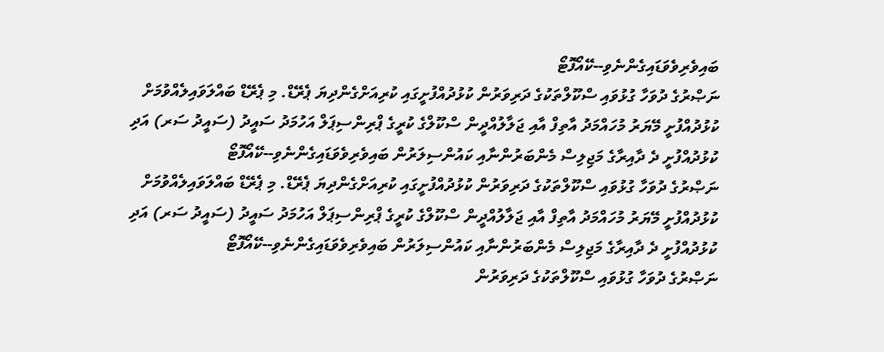ބައިވެރިވެވަޑައިގެންނެވި--ކޭއޯފޮޓޯ
ނަޞްރުގެ ދުވަހާ ގުޅުވައި ސްކޫލްތަކުގެ ދަރިވަރުން ކުޅުދުއްފުށީގައި ކުރިއަށްގެންދިޔަ ޕެރޭޑް. މި ޕެރޭޑް ބައްލަވައިލެއްވުމަށް ކުޅުދުއްފުށީ މޭޔަރު މުހައްމަދު އާތިފް އާއި ޖަލާލުއްދީން ސްކޫލްގެ ކުރީގެ ޕްރިންސިޕަލް އަހުމަދު ސައީދު (ސައީދު ސަރ) އަދި ކުޅުދުއްފުށީ ދެ ދާއިރާގެ މަޖިލިސް މެންބަރުންނާއި ކައުންސިލަރުން ބައިވެރިވެވަޑައިގެންނެވި--ކޭއޯފޮޓޯ
ނަޞްރުގެ ދުވަހާ ގުޅުވައި ސްކޫލްތަކުގެ ދަރިވަރުން ކުޅުދުއްފުށީގައި ކުރިއަށްގެންދިޔަ ޕެރޭޑް. މި ޕެރޭޑް ބައްލަވައިލެއްވުމަށް ކުޅުދުއްފުށީ މޭޔަރު މުހައްމަދު އާތިފް އާއި ޖަލާލުއްދީން ސްކޫލްގެ ކުރީގެ ޕްރިންސިޕަލް އަހުމަދު ސައީދު (ސައީދު ސަރ) އަދި ކުޅުދުއްފުށީ ދެ ދާއިރާގެ މަޖިލިސް މެންބަރުންނާއި ކައުންސިލަރުން ބައިވެރިވެވަޑައިގެންނެވި--ކޭއޯފޮޓޯ
ނަޞްރުގެ ދުވަހާ ގުޅުވައި ސްކޫލްތަކުގެ ދަރިވަރުން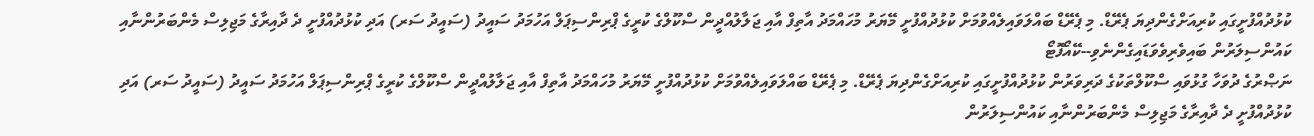ކުޅުދުއްފުށީގައި ކުރިއަށްގެންދިޔަ ޕެރޭޑް. މި ޕެރޭޑް ބައްލަވައިލެއްވުމަށް ކުޅުދުއްފުށީ މޭޔަރު މުހައްމަދު އާތިފް އާއި ޖަލާލުއްދީން ސްކޫލްގެ ކުރީގެ ޕްރިންސިޕަލް އަހުމަދު ސައީދު (ސައީދު ސަރ) އަދި ކުޅުދުއްފުށީ ދެ ދާއިރާގެ މަޖިލިސް މެންބަރުންނާއި ކައުންސިލަރުން ބައިވެރިވެވަޑައިގެންނެވި--ކޭއޯފޮޓޯ
ނަޞްރުގެ ދުވަހާ ގުޅުވައި ސްކޫލްތަކުގެ ދަރިވަރުން ކުޅުދުއްފުށީގައި ކުރިއަށްގެންދިޔަ ޕެރޭޑް. މި ޕެރޭޑް ބައްލަވައިލެއްވުމަށް ކުޅުދުއްފުށީ މޭޔަރު މުހައްމަދު އާތިފް އާއި ޖަލާލުއްދީން ސްކޫލްގެ ކުރީގެ ޕްރިންސިޕަލް އަހުމަދު ސައީދު (ސައީދު ސަރ) އަދި ކުޅުދުއްފުށީ ދެ ދާއިރާގެ މަޖިލިސް މެންބަރުންނާއި ކައުންސިލަރުން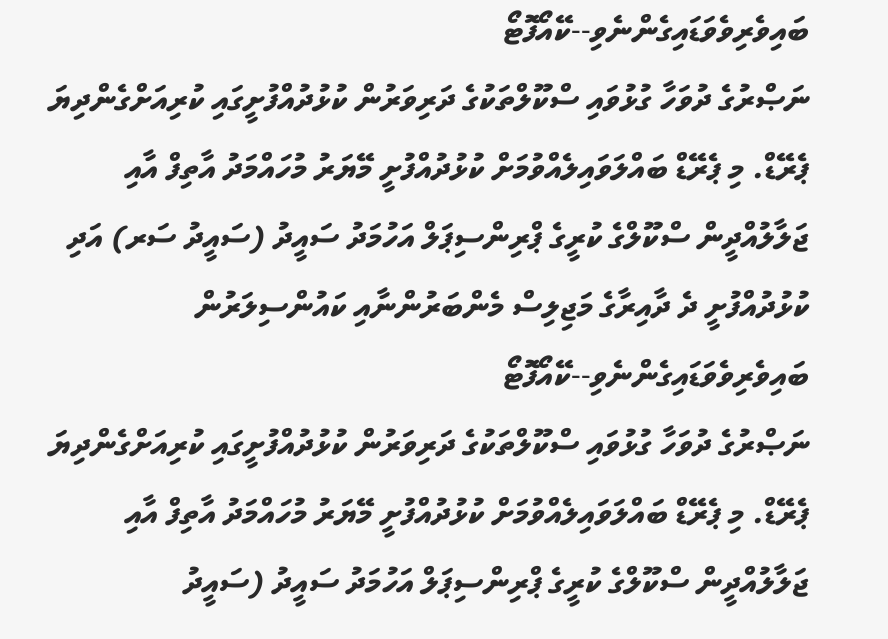ބައިވެރިވެވަޑައިގެންނެވި--ކޭއޯފޮޓޯ
ނަޞްރުގެ ދުވަހާ ގުޅުވައި ސްކޫލްތަކުގެ ދަރިވަރުން ކުޅުދުއްފުށީގައި ކުރިއަށްގެންދިޔަ ޕެރޭޑް. މި ޕެރޭޑް ބައްލަވައިލެއްވުމަށް ކުޅުދުއްފުށީ މޭޔަރު މުހައްމަދު އާތިފް އާއި ޖަލާލުއްދީން ސްކޫލްގެ ކުރީގެ ޕްރިންސިޕަލް އަހުމަދު ސައީދު (ސައީދު ސަރ) އަދި ކުޅުދުއްފުށީ ދެ ދާއިރާގެ މަޖިލިސް މެންބަރުންނާއި ކައުންސިލަރުން ބައިވެރިވެވަޑައިގެންނެވި--ކޭއޯފޮޓޯ
ނަޞްރުގެ ދުވަހާ ގުޅުވައި ސްކޫލްތަކުގެ ދަރިވަރުން ކުޅުދުއްފުށީގައި ކުރިއަށްގެންދިޔަ ޕެރޭޑް. މި ޕެރޭޑް ބައްލަވައިލެއްވުމަށް ކުޅުދުއްފުށީ މޭޔަރު މުހައްމަދު އާތިފް އާއި ޖަލާލުއްދީން ސްކޫލްގެ ކުރީގެ ޕްރިންސިޕަލް އަހުމަދު ސައީދު (ސައީދު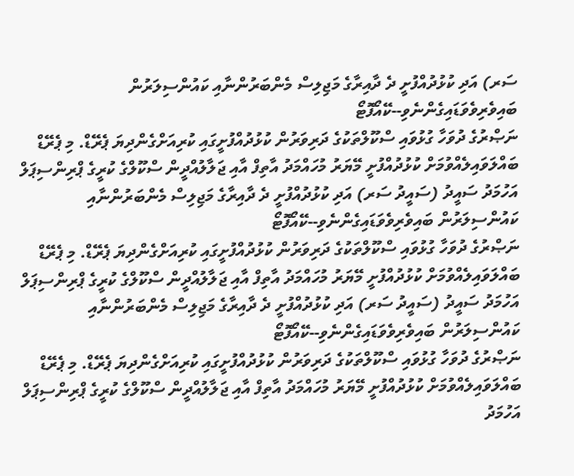ސަރ) އަދި ކުޅުދުއްފުށީ ދެ ދާއިރާގެ މަޖިލިސް މެންބަރުންނާއި ކައުންސިލަރުން ބައިވެރިވެވަޑައިގެންނެވި--ކޭއޯފޮޓޯ
ނަޞްރުގެ ދުވަހާ ގުޅުވައި ސްކޫލްތަކުގެ ދަރިވަރުން ކުޅުދުއްފުށީގައި ކުރިއަށްގެންދިޔަ ޕެރޭޑް. މި ޕެރޭޑް ބައްލަވައިލެއްވުމަށް ކުޅުދުއްފުށީ މޭޔަރު މުހައްމަދު އާތިފް އާއި ޖަލާލުއްދީން ސްކޫލްގެ ކުރީގެ ޕްރިންސިޕަލް އަހުމަދު ސައީދު (ސައީދު ސަރ) އަދި ކުޅުދުއްފުށީ ދެ ދާއިރާގެ މަޖިލިސް މެންބަރުންނާއި ކައުންސިލަރުން ބައިވެރިވެވަޑައިގެންނެވި--ކޭއޯފޮޓޯ
ނަޞްރުގެ ދުވަހާ ގުޅުވައި ސްކޫލްތަކުގެ ދަރިވަރުން ކުޅުދުއްފުށީގައި ކުރިއަށްގެންދިޔަ ޕެރޭޑް. މި ޕެރޭޑް ބައްލަވައިލެއްވުމަށް ކުޅުދުއްފުށީ މޭޔަރު މުހައްމަދު އާތިފް އާއި ޖަލާލުއްދީން ސްކޫލްގެ ކުރީގެ ޕްރިންސިޕަލް އަހުމަދު ސައީދު (ސައީދު ސަރ) އަދި ކުޅުދުއްފުށީ ދެ ދާއިރާގެ މަޖިލިސް މެންބަރުންނާއި ކައުންސިލަރުން ބައިވެރިވެވަޑައިގެންނެވި--ކޭއޯފޮޓޯ
ނަޞްރުގެ ދުވަހާ ގުޅުވައި ސްކޫލްތަކުގެ ދަރިވަރުން ކުޅުދުއްފުށީގައި ކުރިއަށްގެންދިޔަ ޕެރޭޑް. މި ޕެރޭޑް ބައްލަވައިލެއްވުމަށް ކުޅުދުއްފުށީ މޭޔަރު މުހައްމަދު އާތިފް އާއި ޖަލާލުއްދީން ސްކޫލްގެ ކުރީގެ ޕްރިންސިޕަލް އަހުމަދު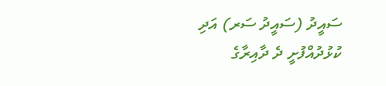ސައީދު (ސައީދު ސަރ) އަދި ކުޅުދުއްފުށީ ދެ ދާއިރާގެ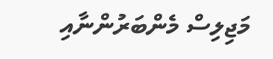މަޖިލިސް މެންބަރުންނާއި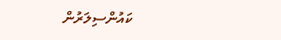ކައުންސިލަރުން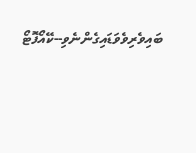ބައިވެރިވެވަޑައިގެންނެވި--ކޭއޯފޮޓޯ